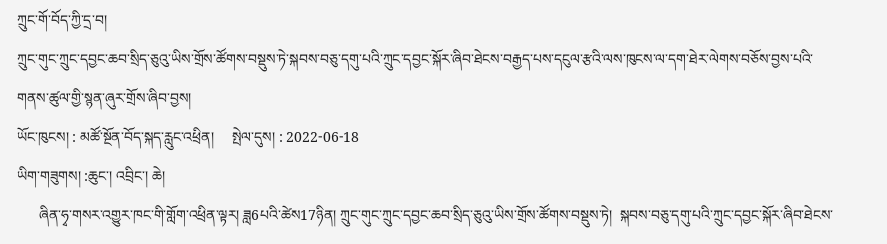ཀྲུང་གོ་བོད་ཀྱི་དྲ་བ།
ཀྲུང་གུང་ཀྲུང་དབྱང་ཆབ་སྲིད་ཅུའུ་ཡིས་གྲོས་ཚོགས་བསྡུས་ཏེ་སྐབས་བཅུ་དགུ་པའི་ཀྲུང་དབྱང་སྐོར་ཞིབ་ཐེངས་བརྒྱད་པས་དངུལ་རྩའི་ལས་ཁུངས་ལ་དག་ཐེར་ལེགས་བཅོས་བྱས་པའི་གནས་ཚུལ་གྱི་སྙན་ཞུར་གྲོས་ཞིབ་བྱས།
ཡོང་ཁུངས། : མཚོ་སྔོན་བོད་སྐད་རླུང་འཕྲིན།     སྤེལ་དུས། : 2022-06-18
ཡིག་གཟུགས། :ཆུང་། འབྲིང་། ཆེ།
      ཞིན་ཧྭ་གསར་འགྱུར་ཁང་གི་གློག་འཕྲིན་ལྟར། ཟླ6པའི་ཚེས17ཉིན། ཀྲུང་གུང་ཀྲུང་དབྱང་ཆབ་སྲིད་ཅུའུ་ཡིས་གྲོས་ཚོགས་བསྡུས་ཏེ།  སྐབས་བཅུ་དགུ་པའི་ཀྲུང་དབྱང་སྐོར་ཞིབ་ཐེངས་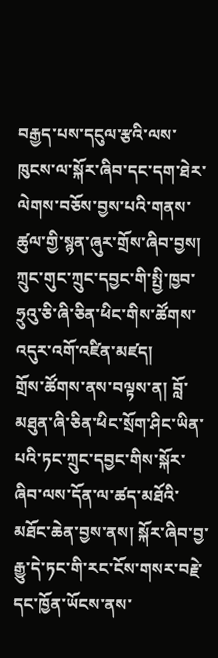བརྒྱད་པས་དངུལ་རྩའི་ལས་ཁུངས་ལ་སྐོར་ཞིབ་དང་དག་ཐེར་ལེགས་བཅོས་བྱས་པའི་གནས་ཚུལ་གྱི་སྙན་ཞུར་གྲོས་ཞིབ་བྱས། ཀྲུང་གུང་ཀྲུང་དབྱང་གི་སྤྱི་ཁྱབ་ཧྲུའུ་ཅི་ཞི་ཅིན་ཕིང་གིས་ཚོགས་འདུར་འགོ་འཛིན་མཛད།
གྲོས་ཚོགས་ནས་བལྟས་ན། བློ་མཐུན་ཞི་ཅིན་ཕིང་སྲོག་ཤིང་ཡིན་པའི་ཏང་ཀྲུང་དབྱང་གིས་སྐོར་ཞིབ་ལས་དོན་ལ་ཚད་མཐོའི་མཐོང་ཆེན་བྱས་ནས། སྐོར་ཞིབ་བྱ་རྒྱུ་དེ་ཏང་གི་རང་ངོས་གསར་བརྗེ་དང་ཁྱོན་ཡོངས་ནས་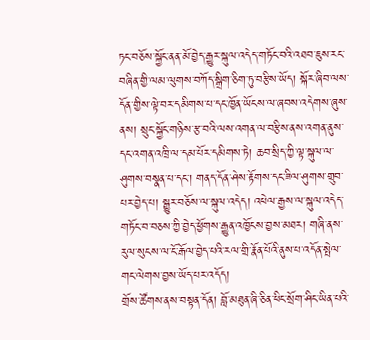ཏང་བཅོས་སྐྱོང་ནན་མོ་བྱེད་རྒྱུར་སྐུལ་འདེད་གཏོང་བའི་འཐབ་ཇུས་རང་བཞིན་གྱི་ལམ་ལུགས་བཀོད་སྒྲིག་ཅིག་ཏུ་བརྩིས་ཡོད། སྐོར་ཞིབ་ལས་དོན་གྱིས་ལྟེ་བར་དམིགས་པ་དང་ཁྱོན་ཡོངས་ལ་ཞབས་འདེགས་ཞུས་ནས། སྲུང་སྐྱོང་གཉིས་རྩ་བའི་ལས་འགན་ལ་བརྩིས་ནས་འགན་ནུས་དང་འགན་འཁྲི་ལ་དམ་པོར་དམིགས་ཏེ། ཆབ་སྲིད་ཀྱི་ལྟ་སྐུལ་ལ་ཤུགས་བསྣན་པ་དང་། གནད་དོན་ཤེས་རྟོགས་དང་ཟིལ་ཤུགས་གྲུབ་པར་བྱེད་པ། སྒྱུར་བཅོས་ལ་སྐུལ་འདེད། འཕེལ་རྒྱས་ལ་སྐུལ་འདེད་གཏོང་བ་བཅས་ཀྱི་བྱེད་ཕྱོགས་རྒྱུན་འཁྱོངས་བྱས་མཐར། གཞི་ནས་རུལ་སུངས་ལ་ངོ་རྒོལ་བྱེད་པའི་རལ་གྲི་རྣོན་པོའི་ནུས་པ་འདོན་སྤེལ་གང་ལེགས་བྱས་ཡོད་པར་འདོད།
གྲོས་ཚོགས་ནས་བསྟན་དོན། བློ་མཐུན་ཞི་ཅིན་ཕིང་སྲོག་ཤིང་ཡིན་པའི་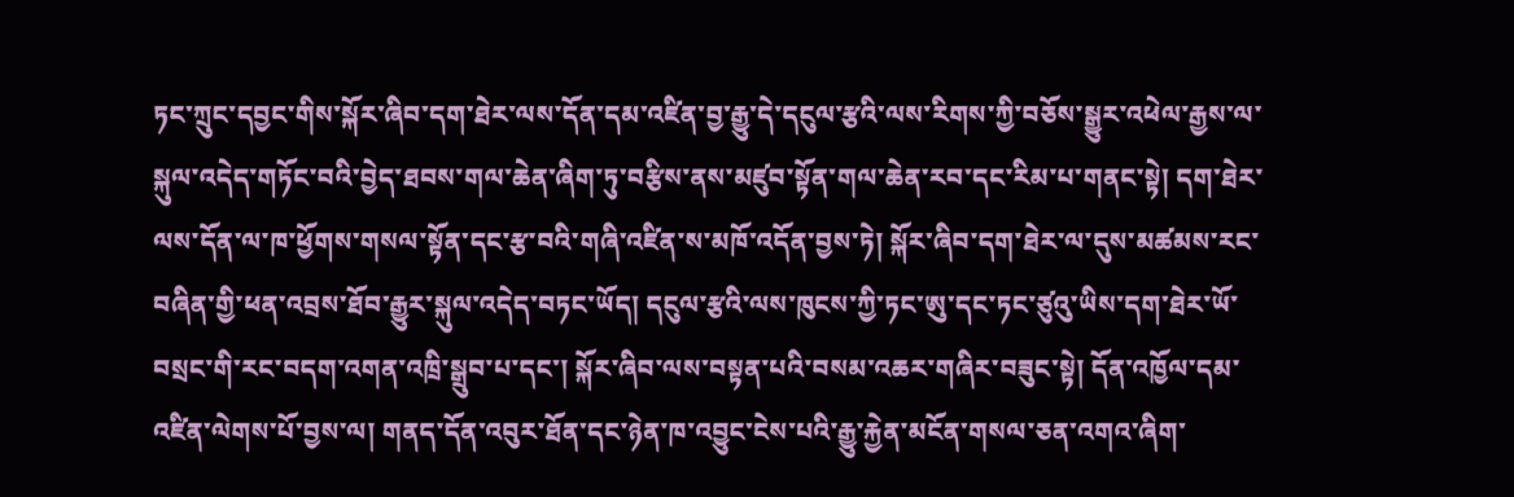ཏང་ཀྲུང་དབྱང་གིས་སྐོར་ཞིབ་དག་ཐེར་ལས་དོན་དམ་འཛིན་བྱ་རྒྱུ་དེ་དངུལ་རྩའི་ལས་རིགས་ཀྱི་བཅོས་སྒྱུར་འཕེལ་རྒྱས་ལ་སྐུལ་འདེད་གཏོང་བའི་བྱེད་ཐབས་གལ་ཆེན་ཞིག་ཏུ་བརྩིས་ནས་མཛུབ་སྟོན་གལ་ཆེན་རབ་དང་རིམ་པ་གནང་སྟེ། དག་ཐེར་ལས་དོན་ལ་ཁ་ཕྱོགས་གསལ་སྟོན་དང་རྩ་བའི་གཞི་འཛིན་ས་མཁོ་འདོན་བྱས་ཏེ། སྐོར་ཞིབ་དག་ཐེར་ལ་དུས་མཚམས་རང་བཞིན་གྱི་ཕན་འབྲས་ཐོབ་རྒྱུར་སྐུལ་འདེད་བཏང་ཡོད། དངུལ་རྩའི་ལས་ཁུངས་ཀྱི་ཏང་ཨུ་དང་ཏང་ཙུའུ་ཡིས་དག་ཐེར་ཡོ་བསྲང་གི་རང་བདག་འགན་འཁྲི་སྒྲུབ་པ་དང་། སྐོར་ཞིབ་ལས་བསྟན་པའི་བསམ་འཆར་གཞིར་བཟུང་སྟེ། དོན་འཁྱོལ་དམ་འཛིན་ལེགས་པོ་བྱས་ལ། གནད་དོན་འབུར་ཐོན་དང་ཉེན་ཁ་འབྱུང་ངེས་པའི་རྒྱུ་རྐྱེན་མངོན་གསལ་ཅན་འགའ་ཞིག་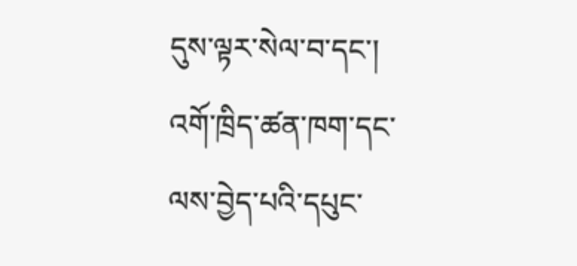དུས་ལྟར་སེལ་བ་དང་། འགོ་ཁྲིད་ཚན་ཁག་དང་ལས་བྱེད་པའི་དཔུང་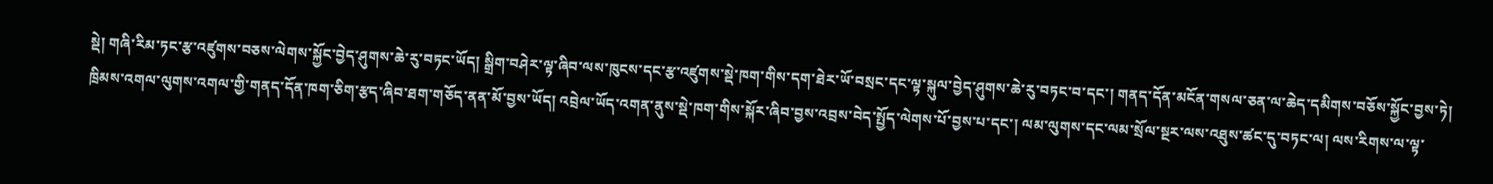སྡེ། གཞི་རིམ་ཏང་རྩ་འཛུགས་བཅས་ལེགས་སྐྱོང་བྱེད་ཤུགས་ཆེ་རུ་བཏང་ཡོད། སྒྲིག་བཤེར་ལྟ་ཞིབ་ལས་ཁུངས་དང་རྩ་འཛུགས་སྡེ་ཁག་གིས་དག་ཐེར་ཡོ་བསྲང་དང་ལྟ་སྐུལ་བྱེད་ཤུགས་ཆེ་རུ་བཏང་བ་དང་། གནད་དོན་མངོན་གསལ་ཅན་ལ་ཆེད་དམིགས་བཅོས་སྐྱོང་བྱས་ཏེ། ཁྲིམས་འགལ་ལུགས་འགལ་གྱི་གནད་དོན་ཁག་ཅིག་རྩད་ཞིབ་ཐག་གཅོད་ནན་མོ་བྱས་ཡོད། འབྲེལ་ཡོད་འགན་ནུས་སྡེ་ཁག་གིས་སྐོར་ཞིབ་བྱས་འབྲས་བེད་སྤྱོད་ལེགས་པོ་བྱས་པ་དང་། ལམ་ལུགས་དང་ལམ་སྲོལ་སྔར་ལས་འཐུས་ཚང་དུ་བཏང་ལ། ལས་རིགས་ལ་ལྟ་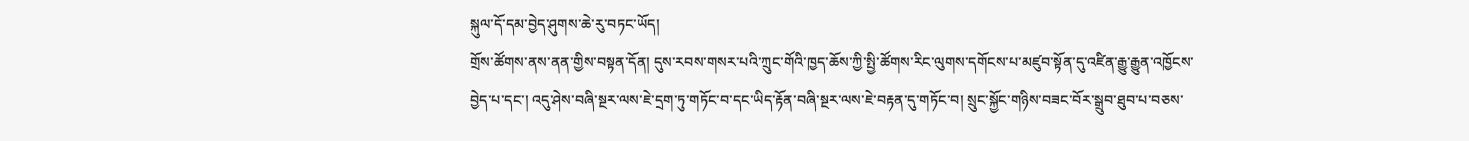སྐུལ་དོ་དམ་བྱེད་ཤུགས་ཆེ་རུ་བཏང་ཡོད།
གྲོས་ཚོགས་ནས་ནན་གྱིས་བསྟན་དོན། དུས་རབས་གསར་པའི་ཀྲུང་གོའི་ཁྱད་ཆོས་ཀྱི་སྤྱི་ཚོགས་རིང་ལུགས་དགོངས་པ་མཛུབ་སྟོན་དུ་འཛིན་རྒྱུ་རྒྱུན་འཁྱོངས་བྱེད་པ་དང་། འདུ་ཤེས་བཞི་སྔར་ལས་ཇེ་དྲག་ཏུ་གཏོང་བ་དང་ཡིད་རྟོན་བཞི་སྔར་ལས་ཇེ་བརྟན་དུ་གཏོང་བ། སྲུང་སྐྱོང་གཉིས་བཟང་བོར་སྒྲུབ་ཐུབ་པ་བཅས་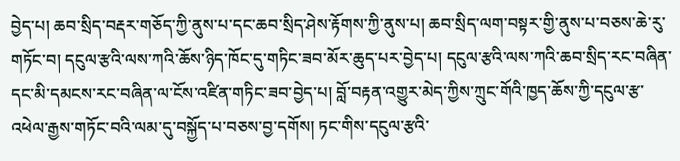བྱེད་པ། ཆབ་སྲིད་བརྡར་གཅོད་ཀྱི་ནུས་པ་དང་ཆབ་སྲིད་ཤེས་རྟོགས་ཀྱི་ནུས་པ། ཆབ་སྲིད་ལག་བསྟར་གྱི་ནུས་པ་བཅས་ཆེ་རུ་གཏོང་བ། དངུལ་རྩའི་ལས་ཀའི་ཆོས་ཉིད་ཁོང་དུ་གཏིང་ཟབ་མོར་ཆུད་པར་བྱེད་པ། དངུལ་རྩའི་ལས་ཀའི་ཆབ་སྲིད་རང་བཞིན་དང་མི་དམངས་རང་བཞིན་ལ་ངོས་འཛིན་གཏིང་ཟབ་བྱེད་པ། བློ་བརྟན་འགྱུར་མེད་ཀྱིས་ཀྲུང་གོའི་ཁྱད་ཆོས་ཀྱི་དངུལ་རྩ་འཕེལ་རྒྱས་གཏོང་བའི་ལམ་དུ་བསྐྱོད་པ་བཅས་བྱ་དགོས། ཏང་གིས་དངུལ་རྩའི་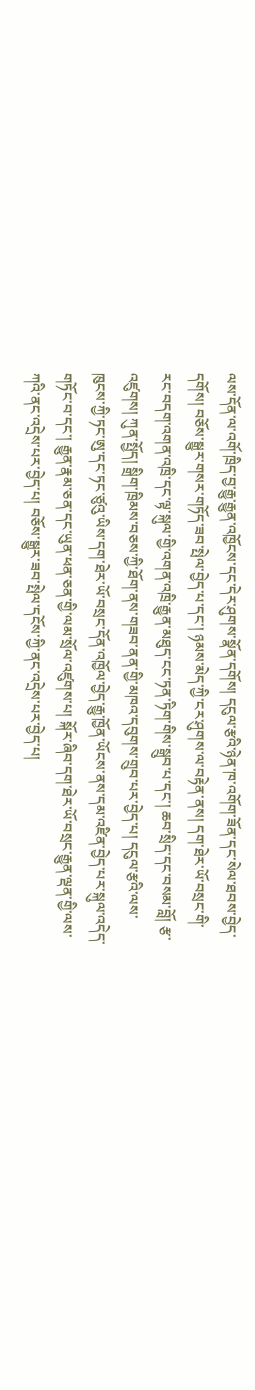ལས་དོན་ལ་འགོ་ཁྲིད་བྱ་རྒྱུ་རྒྱུན་འཁྱོངས་དང་དེར་ཤུགས་སྣོན་དགོས། དངུལ་རྩའི་ཉེན་ཁ་འགོག་ཟོན་དང་སེལ་ཐབས་བྱེད་དགོས། བཅོས་སྒྱུར་གསར་གཏོད་ཟབ་སྤེལ་བྱེད་པ་དང་། ཉམས་མེད་ཀྱི་ངར་ཤུགས་ལ་བརྟེན་ནས། དག་ཐེར་ཡོ་བསྲང་གི་རང་བདག་འགན་འཁྲི་དང་ལྟ་སྐུལ་གྱི་འགན་འཁྲི་རྒྱུན་མཐུད་ངང་ཏན་ཏིག་གིས་སྒྲུབ་པ་དང་། ཆབ་སྲིད་དང་བསམ་བློ། རྩ་འཛུགས། ཀུན་སྤྱོད། སྒྲིག་ཁྲིམས་བཅས་ཀྱི་ཐོག་ནས་གཟབ་ནན་གྱི་མཁའ་དབུགས་གྲུབ་པར་བྱེད་པ། དངུལ་རྩའི་ལས་ཁུངས་ཀྱི་ཏང་ཨུ་དང་ཏང་ཙུའུ་ཡིས་དག་ཐེར་ཡོ་བསྲང་དོན་འཁྱོལ་བྱེད་རྒྱུ་ཁྱོན་ཡོངས་ནས་དམ་འཛིན་བྱེད་པར་སྐུལ་འདེད་གཏོང་བ་དང་། རྒྱུན་རྣམ་ཅན་དང་ཡུན་ཕན་ཅན་གྱི་ལམ་སྲོལ་འཛུགས་པ། སྐོར་ཞིབ་དག་ཐེར་ཡོ་བསྲང་རྒྱུན་ལྡན་གྱི་ལས་ཀའི་ནང་འདྲེས་པར་བྱེད་པ། བཅོས་སྒྱུར་ཟབ་སྤེལ་དངོས་ཀྱི་ནང་འདྲེས་པར་བྱེད་པ།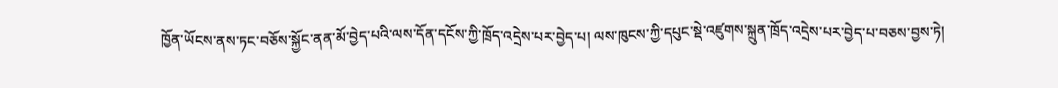ཁྱོན་ཡོངས་ནས་ཏང་བཅོས་སྐྱོང་ནན་མོ་བྱེད་པའི་ལས་དོན་དངོས་ཀྱི་ཁྲོད་འདྲེས་པར་བྱེད་པ། ལས་ཁུངས་ཀྱི་དཔུང་སྡེ་འཛུགས་སྐྲུན་ཁྲོད་འདྲེས་པར་བྱེད་པ་བཅས་བྱས་ཏེ།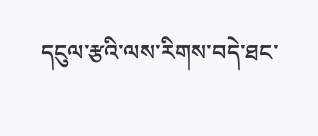དངུལ་རྩའི་ལས་རིགས་བདེ་ཐང་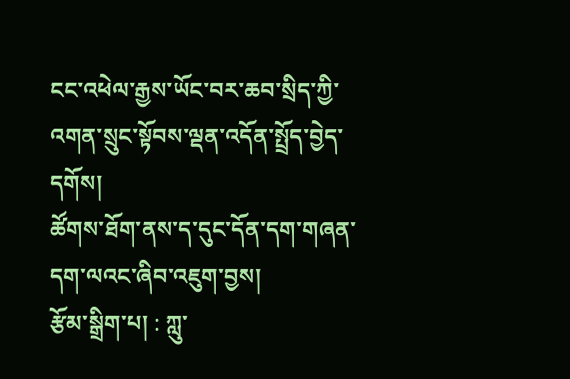ངང་འཕེལ་རྒྱས་ཡོང་བར་ཆབ་སྲིད་ཀྱི་འགན་སྲུང་སྟོབས་ལྡན་འདོན་སྤྲོད་བྱེད་དགོས།
ཚོགས་ཐོག་ནས་ད་དུང་དོན་དག་གཞན་དག་ལའང་ཞིབ་འཇུག་བྱས།
རྩོམ་སྒྲིག་པ། : ཀླུ་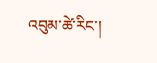འབུམ་ཚེ་རིང་།